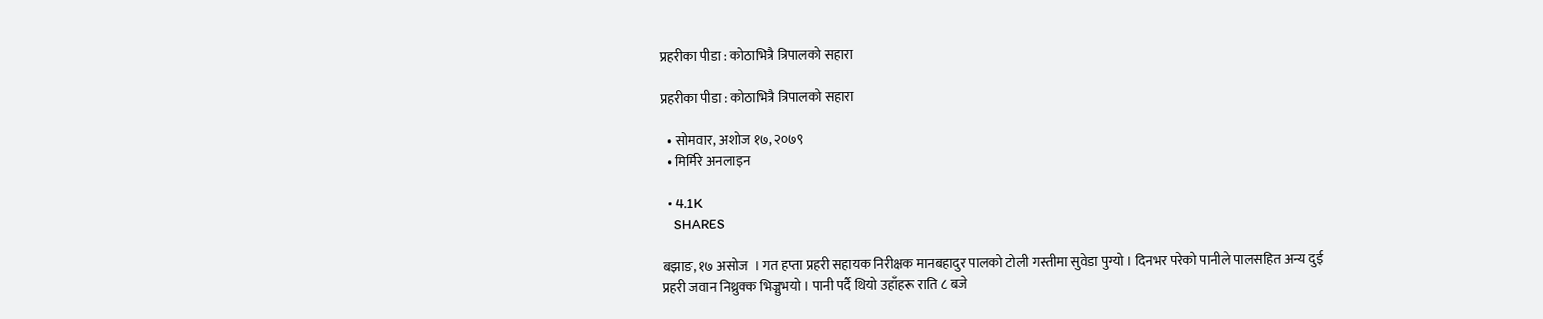प्रहरीका पीडा : कोठाभित्रै त्रिपालको सहारा

प्रहरीका पीडा : कोठाभित्रै त्रिपालको सहारा

  • सोमवार, अशोज १७, २०७९
  • मिर्मिरे अनलाइन

  • 4.1K
    SHARES

बझाङ, १७ असोज  । गत हप्ता प्रहरी सहायक निरीक्षक मानबहादुर पालको टोली गस्तीमा सुवेडा पुग्यो । दिनभर परेको पानीले पालसहित अन्य दुई प्रहरी जवान निथ्रुक्क भिज्नुभयो । पानी पर्दै थियो उहाँहरू राति ८ बजे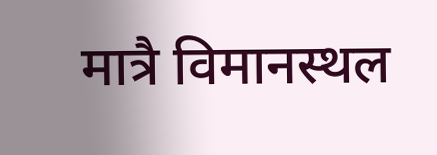मात्रै विमानस्थल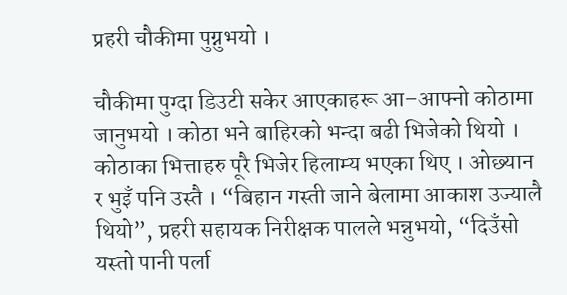प्रहरी चौकीमा पुग्नुभयो ।

चौकीमा पुग्दा डिउटी सकेर आएकाहरू आ–आफ्नो कोठामा जानुभयो । कोठा भने बाहिरको भन्दा बढी भिजेको थियो । कोठाका भित्ताहरु पूरै भिजेर हिलाम्य भएका थिए । ओछ्यान र भुइँ पनि उस्तै । “बिहान गस्ती जाने बेलामा आकाश उज्यालै थियो”, प्रहरी सहायक निरीक्षक पालले भन्नुभयो, “दिउँसो यस्तो पानी पर्ला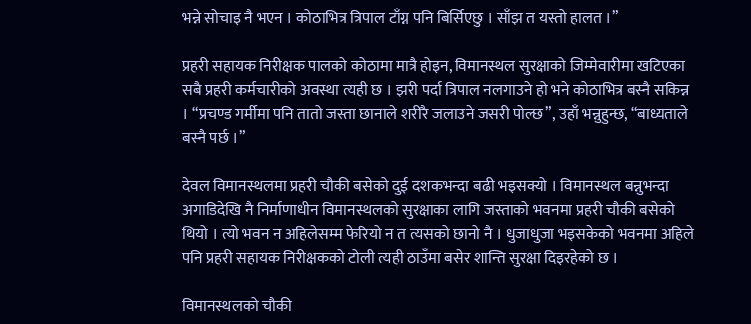भन्ने सोचाइ नै भएन । कोठाभित्र त्रिपाल टाँग्न पनि बिर्सिएछु । साँझ त यस्तो हालत ।”

प्रहरी सहायक निरीक्षक पालको कोठामा मात्रै होइन, विमानस्थल सुरक्षाको जिम्मेवारीमा खटिएका सबै प्रहरी कर्मचारीको अवस्था त्यही छ । झरी पर्दा त्रिपाल नलगाउने हो भने कोठाभित्र बस्नै सकिन्न । “प्रचण्ड गर्मीमा पनि तातो जस्ता छानाले शरीरै जलाउने जसरी पोल्छ”, उहाँ भन्नुहुन्छ, “बाध्यताले बस्नै पर्छ ।”

देवल विमानस्थलमा प्रहरी चौकी बसेको दुई दशकभन्दा बढी भइसक्यो । विमानस्थल बन्नुभन्दा अगाडिदेखि नै निर्माणाधीन विमानस्थलको सुरक्षाका लागि जस्ताको भवनमा प्रहरी चौकी बसेको थियो । त्यो भवन न अहिलेसम्म फेरियो न त त्यसको छानो नै । धुजाधुजा भइसकेको भवनमा अहिले पनि प्रहरी सहायक निरीक्षकको टोली त्यही ठाउँमा बसेर शान्ति सुरक्षा दिइरहेको छ ।

विमानस्थलको चौकी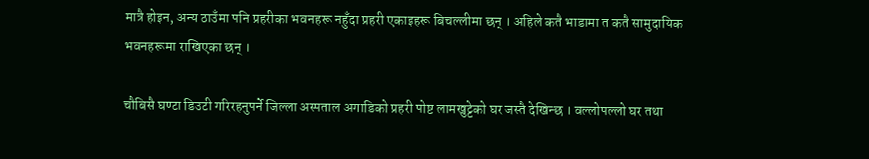मात्रै होइन, अन्य ठाउँमा पनि प्रहरीका भवनहरू नहुँदा प्रहरी एकाइहरू बिचल्लीमा छन् । अहिले कतै भाडामा त कतै सामुदायिक भवनहरूमा राखिएका छन् ।

चौबिसै घण्टा डिउटी गरिरहनुपर्ने जिल्ला अस्पताल अगाडिको प्रहरी पोष्ट लामखुट्टेको घर जस्तै देखिन्छ । वल्लोपल्लो घर तथा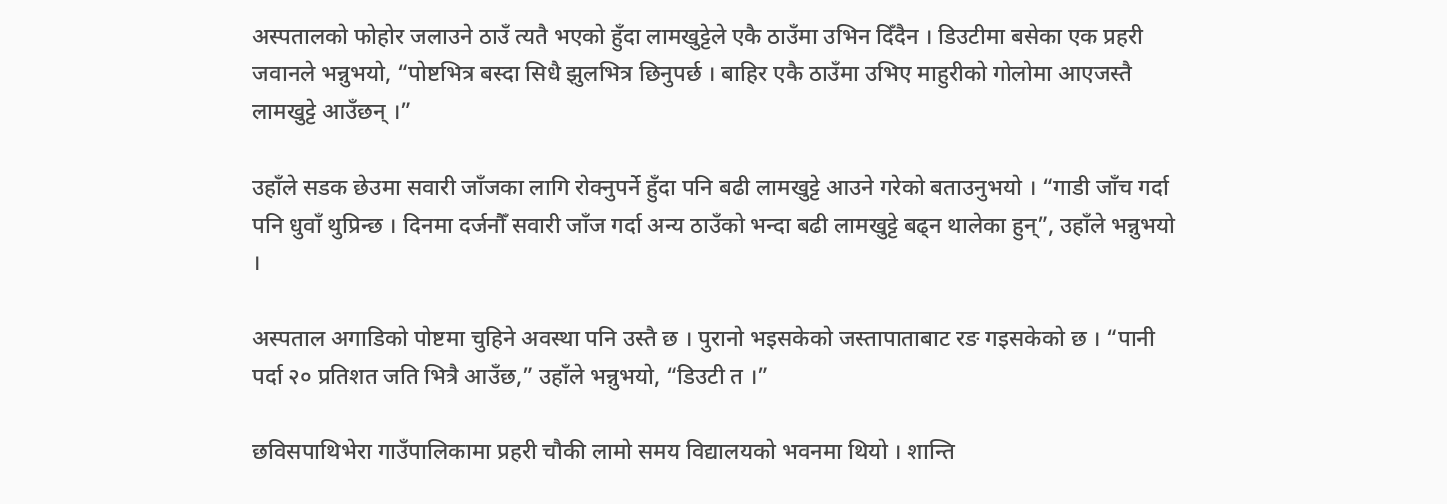अस्पतालको फोहोर जलाउने ठाउँ त्यतै भएको हुँदा लामखुट्टेले एकै ठाउँमा उभिन दिँदैन । डिउटीमा बसेका एक प्रहरी जवानले भन्नुभयो, “पोष्टभित्र बस्दा सिधै झुलभित्र छिनुपर्छ । बाहिर एकै ठाउँमा उभिए माहुरीको गोलोमा आएजस्तै लामखुट्टे आउँछन् ।”

उहाँले सडक छेउमा सवारी जाँजका लागि रोक्नुपर्ने हुँदा पनि बढी लामखुट्टे आउने गरेको बताउनुभयो । “गाडी जाँच गर्दा पनि धुवाँ थुप्रिन्छ । दिनमा दर्जनौँ सवारी जाँज गर्दा अन्य ठाउँको भन्दा बढी लामखुट्टे बढ्न थालेका हुन्”, उहाँले भन्नुभयो ।

अस्पताल अगाडिको पोष्टमा चुहिने अवस्था पनि उस्तै छ । पुरानो भइसकेको जस्तापाताबाट रङ गइसकेको छ । “पानी पर्दा २० प्रतिशत जति भित्रै आउँछ,” उहाँले भन्नुभयो, “डिउटी त ।”

छविसपाथिभेरा गाउँपालिकामा प्रहरी चौकी लामो समय विद्यालयको भवनमा थियो । शान्ति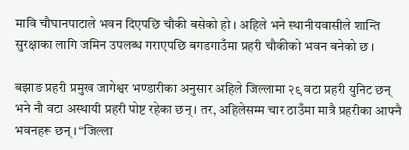मावि चौघानपाटाले भवन दिएपछि चौकी बसेको हो । अहिले भने स्थानीयवासीले शान्ति सुरक्षाका लागि जमिन उपलब्ध गराएपछि बगडगाउँमा प्रहरी चौकीको भवन बनेको छ ।

बझाङ प्रहरी प्रमुख जागेश्वर भण्डारीका अनुसार अहिले जिल्लामा २९ वटा प्रहरी युनिट छन् भने नौ वटा अस्थायी प्रहरी पोष्ट रहेका छन् । तर, अहिलेसम्म चार ठाउँमा मात्रै प्रहरीका आफ्नै भवनहरू छन् । “जिल्ला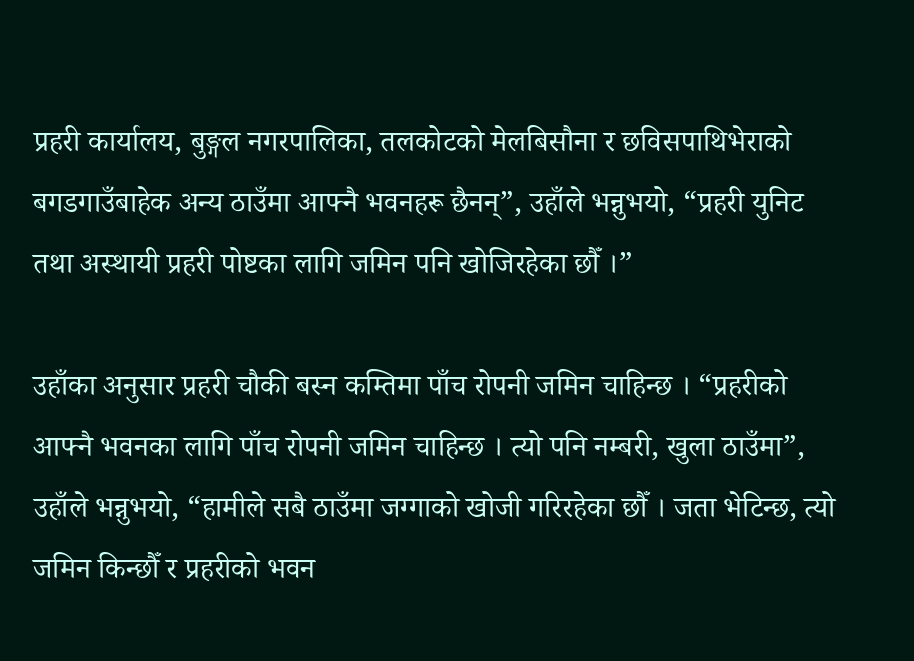प्रहरी कार्यालय, बुङ्गल नगरपालिका, तलकोटको मेलबिसौना र छविसपाथिभेराको बगडगाउँबाहेक अन्य ठाउँमा आफ्नै भवनहरू छैनन्”, उहाँले भन्नुभयो, “प्रहरी युनिट तथा अस्थायी प्रहरी पोष्टका लागि जमिन पनि खोजिरहेका छौँ ।”

उहाँका अनुसार प्रहरी चौकी बस्न कम्तिमा पाँच रोपनी जमिन चाहिन्छ । “प्रहरीको आफ्नै भवनका लागि पाँच रोपनी जमिन चाहिन्छ । त्यो पनि नम्बरी, खुला ठाउँमा”, उहाँले भन्नुभयो, “हामीले सबै ठाउँमा जग्गाको खोजी गरिरहेका छौँ । जता भेटिन्छ, त्यो जमिन किन्छौँ र प्रहरीको भवन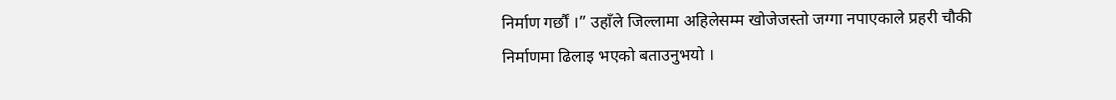निर्माण गर्छौं ।” उहाँले जिल्लामा अहिलेसम्म खोजेजस्तो जग्गा नपाएकाले प्रहरी चौकी निर्माणमा ढिलाइ भएको बताउनुभयो ।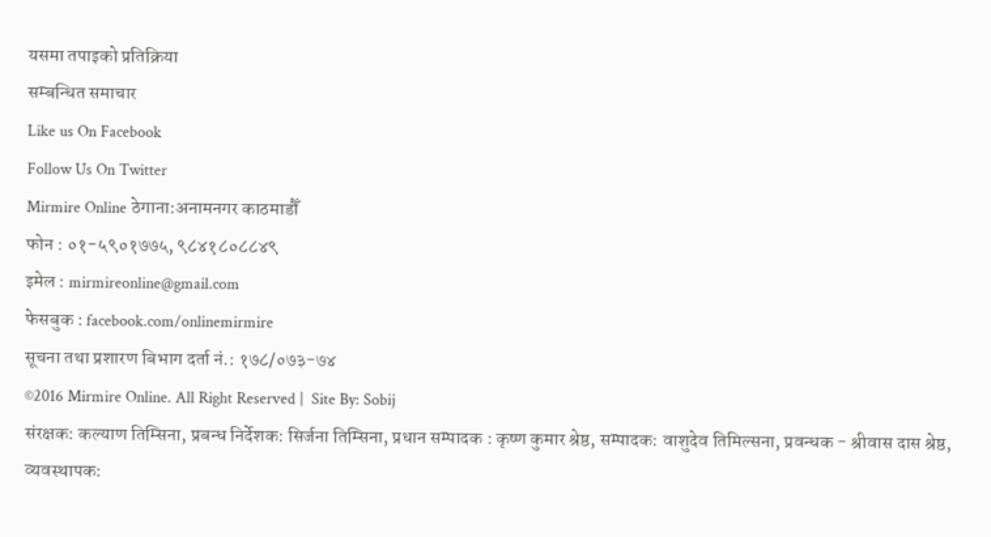यसमा तपाइको प्रतिक्रिया
सम्बन्धित समाचार
Like us On Facebook
Follow Us On Twitter
Mirmire Online ठेगाना:अनामनगर काठमाडौँ
फोन : ०१-५९०१७७५, ९८४१८०८८४९
इमेल : mirmireonline@gmail.com
फेसबुक : facebook.com/onlinemirmire
सूचना तथा प्रशारण बिभाग दर्ता नं.: १७८/०७३-७४
©2016 Mirmire Online. All Right Reserved |  Site By: Sobij
संरक्षक: कल्याण तिम्सिना, प्रबन्ध निर्देशक: सिर्जना तिम्सिना, प्रधान सम्पादक : कृष्ण कुमार श्रेष्ठ, सम्पादक: वाशुदेव तिमिल्सना, प्रवन्धक - श्रीवास दास श्रेष्ठ, व्यवस्थापक: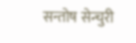सन्तोष सेन्चुरी